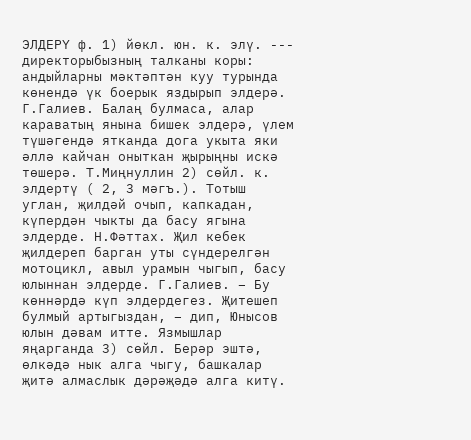ЭЛДЕРҮ ф. 1) йөкл. юн. к. элү. --- директорыбызның талканы коры: андыйларны мәктәптән куу турында көнендә үк боерык яздырып элдерә. Г.Галиев. Балаң булмаса, алар караватың янына бишек элдерә, үлем түшәгендә ятканда дога укыта яки әллә кайчан оныткан җырыңны искә төшерә. Т.Миңнуллин 2) сөйл. к. элдертү ( 2, 3 мәгъ.). Тотыш углан, җилдәй очып, капкадан, күпердән чыкты да басу ягына элдерде. Н.Фәттах. Җил кебек җилдереп барган уты сүндерелгән мотоцикл, авыл урамын чыгып, басу юлыннан элдерде. Г.Галиев. – Бу көннәрдә күп элдердегез. Җитешеп булмый артыгыздан, – дип, Юнысов юлын дәвам итте. Язмышлар яңарганда 3) сөйл. Берәр эштә, өлкәдә нык алга чыгу, башкалар җитә алмаслык дәрәҗәдә алга китү.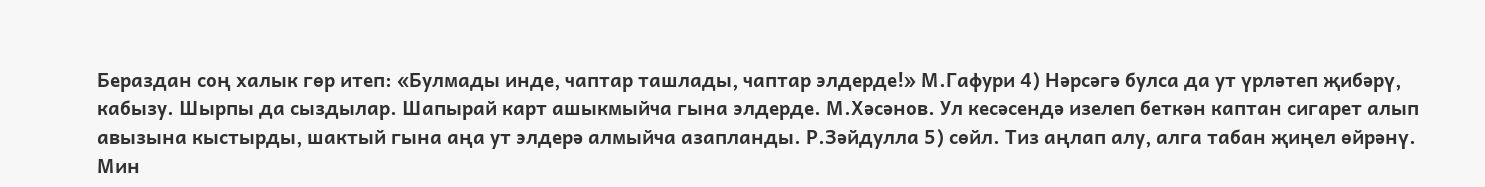Бераздан соң халык гөр итеп: «Булмады инде, чаптар ташлады, чаптар элдерде!» М.Гафури 4) Нәрсәгә булса да ут үрләтеп җибәрү, кабызу. Шырпы да сыздылар. Шапырай карт ашыкмыйча гына элдерде. М.Хәсәнов. Ул кесәсендә изелеп беткән каптан сигарет алып авызына кыстырды, шактый гына аңа ут элдерә алмыйча азапланды. Р.Зәйдулла 5) сөйл. Тиз аңлап алу, алга табан җиңел өйрәнү. Мин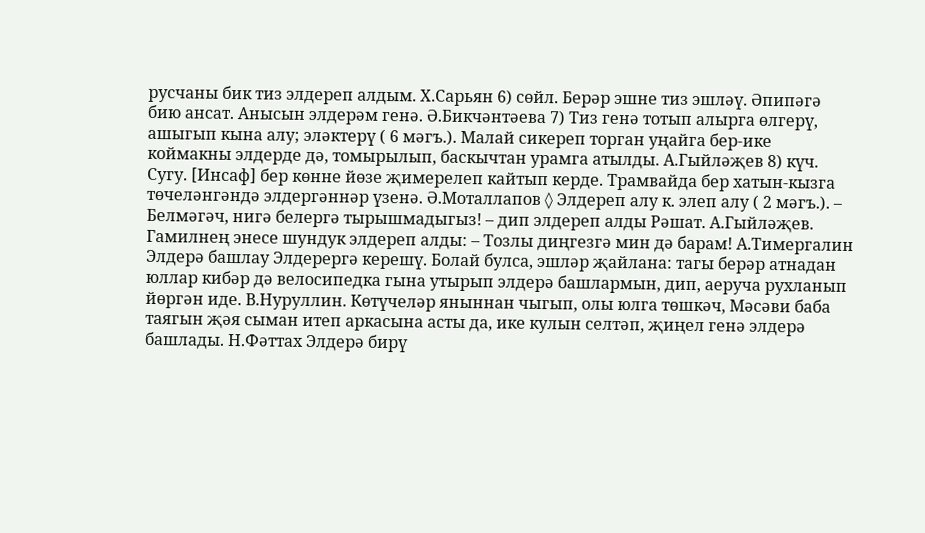русчаны бик тиз элдереп алдым. Х.Сарьян 6) сөйл. Берәр эшне тиз эшләү. Әпипәгә бию ансат. Анысын элдерәм генә. Ә.Бикчәнтәева 7) Тиз генә тотып алырга өлгерү, ашыгып кына алу; эләктерү ( 6 мәгъ.). Малай сикереп торган уңайга бер-ике коймакны элдерде дә, томырылып, баскычтан урамга атылды. А.Гыйләҗев 8) күч. Сугу. [Инсаф] бер көнне йөзе җимерелеп кайтып керде. Трамвайда бер хатын-кызга төчеләнгәндә элдергәннәр үзенә. Ә.Моталлапов ◊ Элдереп алу к. элеп алу ( 2 мәгъ.). – Белмәгәч, нигә белергә тырышмадыгыз! – дип элдереп алды Рәшат. А.Гыйләҗев. Гамилнең энесе шундук элдереп алды: – Тозлы диңгезгә мин дә барам! А.Тимергалин Элдерә башлау Элдерергә керешү. Болай булса, эшләр җайлана: тагы берәр атнадан юллар кибәр дә велосипедка гына утырып элдерә башлармын, дип, аеруча рухланып йөргән иде. В.Нуруллин. Көтүчеләр яныннан чыгып, олы юлга төшкәч, Мәсәви баба таягын җәя сыман итеп аркасына асты да, ике кулын селтәп, җиңел генә элдерә башлады. Н.Фәттах Элдерә бирү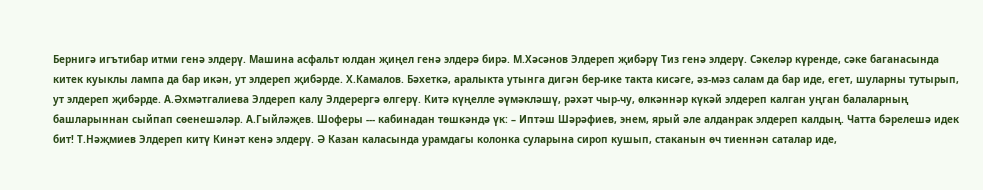Бернигә игътибар итми генә элдерү. Машина асфальт юлдан җиңел генә элдерә бирә. М.Хәсәнов Элдереп җибәрү Тиз генә элдерү. Сәкеләр күренде, сәке баганасында китек куыклы лампа да бар икән, ут элдереп җибәрде. Х.Камалов. Бәхеткә, аралыкта утынга дигән бер-ике такта кисәге, әз-мәз салам да бар иде, егет, шуларны тутырып, ут элдереп җибәрде. А.Әхмәтгалиева Элдереп калу Элдерергә өлгерү. Китә күңелле әүмәкләшү, рәхәт чыр-чу, өлкәннәр күкәй элдереп калган уңган балаларның башларыннан сыйпап сөенешәләр. А.Гыйләҗев. Шоферы --- кабинадан төшкәндә үк: – Иптәш Шәрәфиев, энем, ярый әле алданрак элдереп калдың. Чатта бәрелешә идек бит! Т.Нәҗмиев Элдереп китү Кинәт кенә элдерү. Ә Казан каласында урамдагы колонка суларына сироп кушып, стаканын өч тиеннән саталар иде,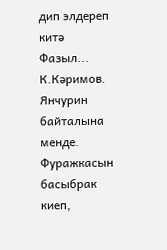дип элдереп китә Фазыл... К.Кәримов. Янчурин байталына менде. Фуражкасын басыбрак киеп,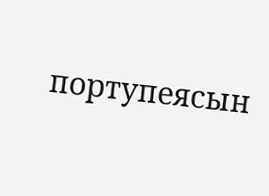портупеясын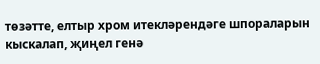төзәтте, елтыр хром итекләрендәге шпораларын кыскалап, җиңел генә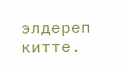элдереп китте.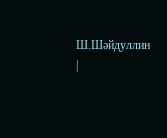Ш.Шәйдуллин |